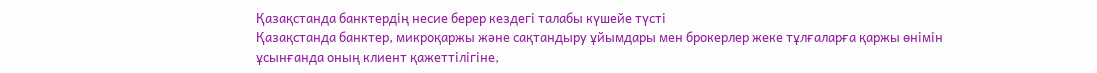Қазақстанда банктердің несие берер кездегі талабы күшейе түсті
Қазақстанда банктер, микроқаржы және сақтандыру ұйымдары мен брокерлер жеке тұлғаларға қаржы өнімін ұсынғанда оның клиент қажеттілігіне,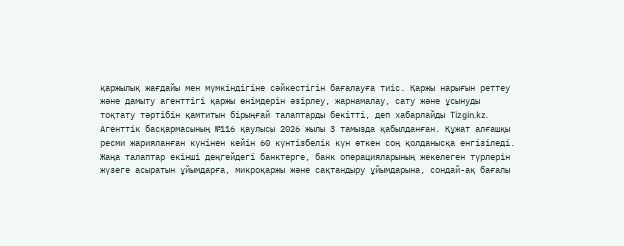қаржылық жағдайы мен мүмкіндігіне сәйкестігін бағалауға тиіс. Қаржы нарығын реттеу және дамыту агенттігі қаржы өнімдерін әзірлеу, жарнамалау, сату және ұсынуды тоқтату тәртібін қамтитын бірыңғай талаптарды бекітті, деп хабарлайды Tizgin.kz.
Агенттік басқармасының №116 қаулысы 2026 жылы 3 тамызда қабылданған. Құжат алғашқы ресми жарияланған күнінен кейін 60 күнтізбелік күн өткен соң қолданысқа енгізіледі.
Жаңа талаптар екінші деңгейдегі банктерге, банк операцияларының жекелеген түрлерін жүзеге асыратын ұйымдарға, микроқаржы және сақтандыру ұйымдарына, сондай-ақ бағалы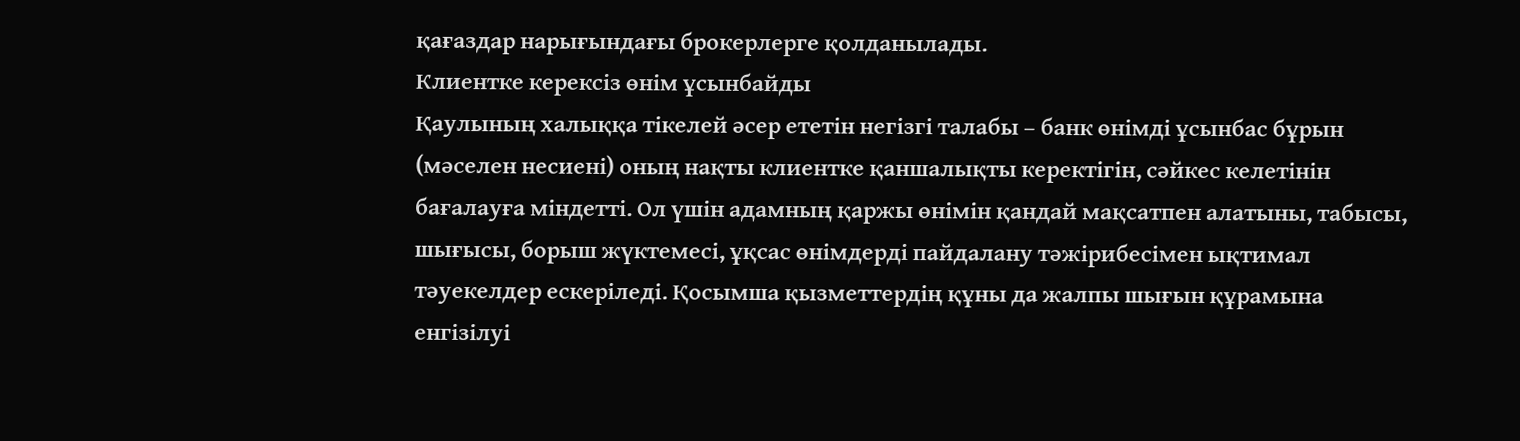қағаздар нарығындағы брокерлерге қолданылады.
Клиентке керексіз өнім ұсынбайды
Қаулының халыққа тікелей әсер ететін негізгі талабы – банк өнімді ұсынбас бұрын (мәселен несиені) оның нақты клиентке қаншалықты керектігін, сәйкес келетінін бағалауға міндетті. Ол үшін адамның қаржы өнімін қандай мақсатпен алатыны, табысы, шығысы, борыш жүктемесі, ұқсас өнімдерді пайдалану тәжірибесімен ықтимал тәуекелдер ескеріледі. Қосымша қызметтердің құны да жалпы шығын құрамына енгізілуі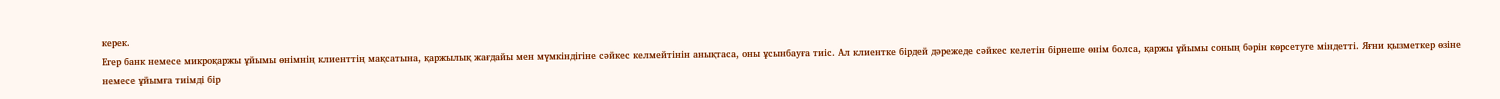керек.
Егер банк немесе микроқаржы ұйымы өнімнің клиенттің мақсатына, қаржылық жағдайы мен мүмкіндігіне сәйкес келмейтінін анықтаса, оны ұсынбауға тиіс. Ал клиентке бірдей дәрежеде сәйкес келетін бірнеше өнім болса, қаржы ұйымы соның бәрін көрсетуге міндетті. Яғни қызметкер өзіне немесе ұйымға тиімді бір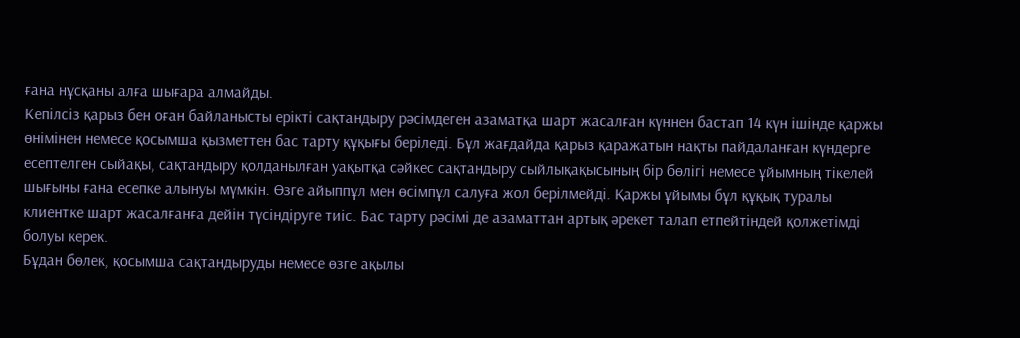ғана нұсқаны алға шығара алмайды.
Кепілсіз қарыз бен оған байланысты ерікті сақтандыру рәсімдеген азаматқа шарт жасалған күннен бастап 14 күн ішінде қаржы өнімінен немесе қосымша қызметтен бас тарту құқығы беріледі. Бұл жағдайда қарыз қаражатын нақты пайдаланған күндерге есептелген сыйақы, сақтандыру қолданылған уақытқа сәйкес сақтандыру сыйлықақысының бір бөлігі немесе ұйымның тікелей шығыны ғана есепке алынуы мүмкін. Өзге айыппұл мен өсімпұл салуға жол берілмейді. Қаржы ұйымы бұл құқық туралы клиентке шарт жасалғанға дейін түсіндіруге тиіс. Бас тарту рәсімі де азаматтан артық әрекет талап етпейтіндей қолжетімді болуы керек.
Бұдан бөлек, қосымша сақтандыруды немесе өзге ақылы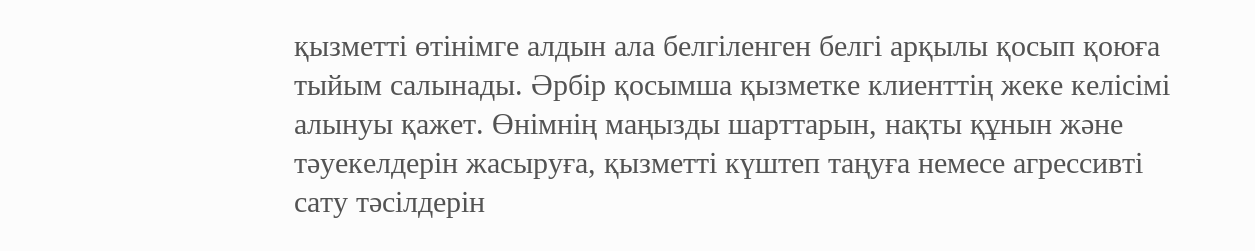қызметті өтінімге алдын ала белгіленген белгі арқылы қосып қоюға тыйым салынады. Әрбір қосымша қызметке клиенттің жеке келісімі алынуы қажет. Өнімнің маңызды шарттарын, нақты құнын және тәуекелдерін жасыруға, қызметті күштеп таңуға немесе агрессивті сату тәсілдерін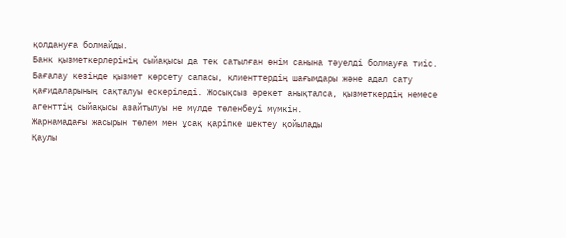қолдануға болмайды.
Банк қызметкерлерінің сыйақысы да тек сатылған өнім санына тәуелді болмауға тиіс. Бағалау кезінде қызмет көрсету сапасы, клиенттердің шағымдары және адал сату қағидаларының сақталуы ескеріледі. Жосықсыз әрекет анықталса, қызметкердің немесе агенттің сыйақысы азайтылуы не мүлде төленбеуі мүмкін.
Жарнамадағы жасырын төлем мен ұсақ қаріпке шектеу қойылады
Қаулы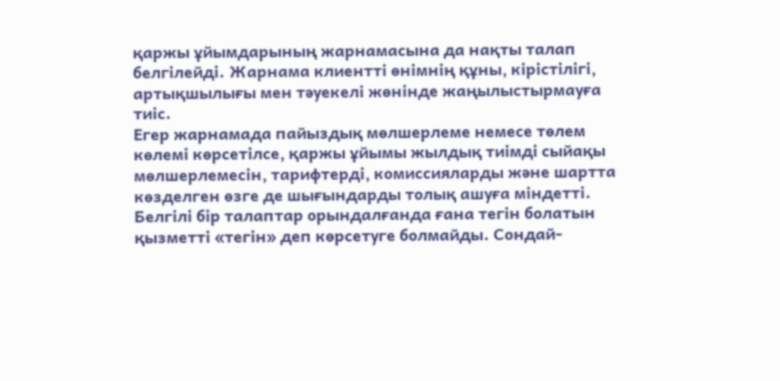қаржы ұйымдарының жарнамасына да нақты талап белгілейді. Жарнама клиентті өнімнің құны, кірістілігі, артықшылығы мен тәуекелі жөнінде жаңылыстырмауға тиіс.
Егер жарнамада пайыздық мөлшерлеме немесе төлем көлемі көрсетілсе, қаржы ұйымы жылдық тиімді сыйақы мөлшерлемесін, тарифтерді, комиссияларды және шартта көзделген өзге де шығындарды толық ашуға міндетті.
Белгілі бір талаптар орындалғанда ғана тегін болатын қызметті «тегін» деп көрсетуге болмайды. Сондай-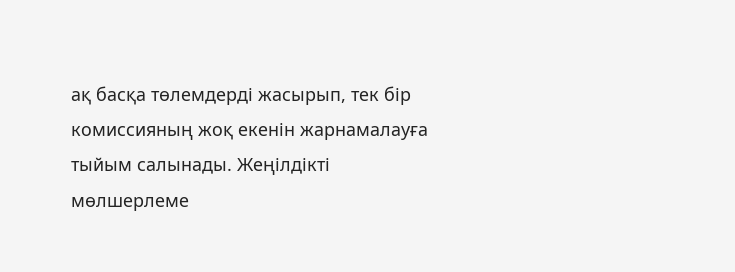ақ басқа төлемдерді жасырып, тек бір комиссияның жоқ екенін жарнамалауға тыйым салынады. Жеңілдікті мөлшерлеме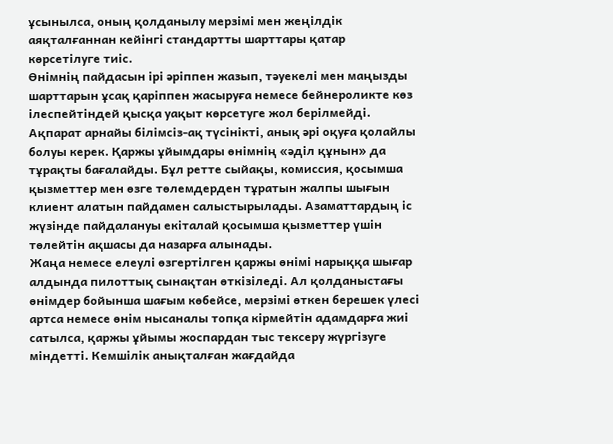ұсынылса, оның қолданылу мерзімі мен жеңілдік аяқталғаннан кейінгі стандартты шарттары қатар көрсетілуге тиіс.
Өнімнің пайдасын ірі әріппен жазып, тәуекелі мен маңызды шарттарын ұсақ қаріппен жасыруға немесе бейнероликте көз ілеспейтіндей қысқа уақыт көрсетуге жол берілмейді. Ақпарат арнайы білімсіз-ақ түсінікті, анық әрі оқуға қолайлы болуы керек. Қаржы ұйымдары өнімнің «әділ құнын» да тұрақты бағалайды. Бұл ретте сыйақы, комиссия, қосымша қызметтер мен өзге төлемдерден тұратын жалпы шығын клиент алатын пайдамен салыстырылады. Азаматтардың іс жүзінде пайдалануы екіталай қосымша қызметтер үшін төлейтін ақшасы да назарға алынады.
Жаңа немесе елеулі өзгертілген қаржы өнімі нарыққа шығар алдында пилоттық сынақтан өткізіледі. Ал қолданыстағы өнімдер бойынша шағым көбейсе, мерзімі өткен берешек үлесі артса немесе өнім нысаналы топқа кірмейтін адамдарға жиі сатылса, қаржы ұйымы жоспардан тыс тексеру жүргізуге міндетті. Кемшілік анықталған жағдайда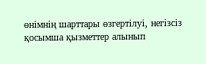өнімнің шарттары өзгертілуі, негізсіз қосымша қызметтер алынып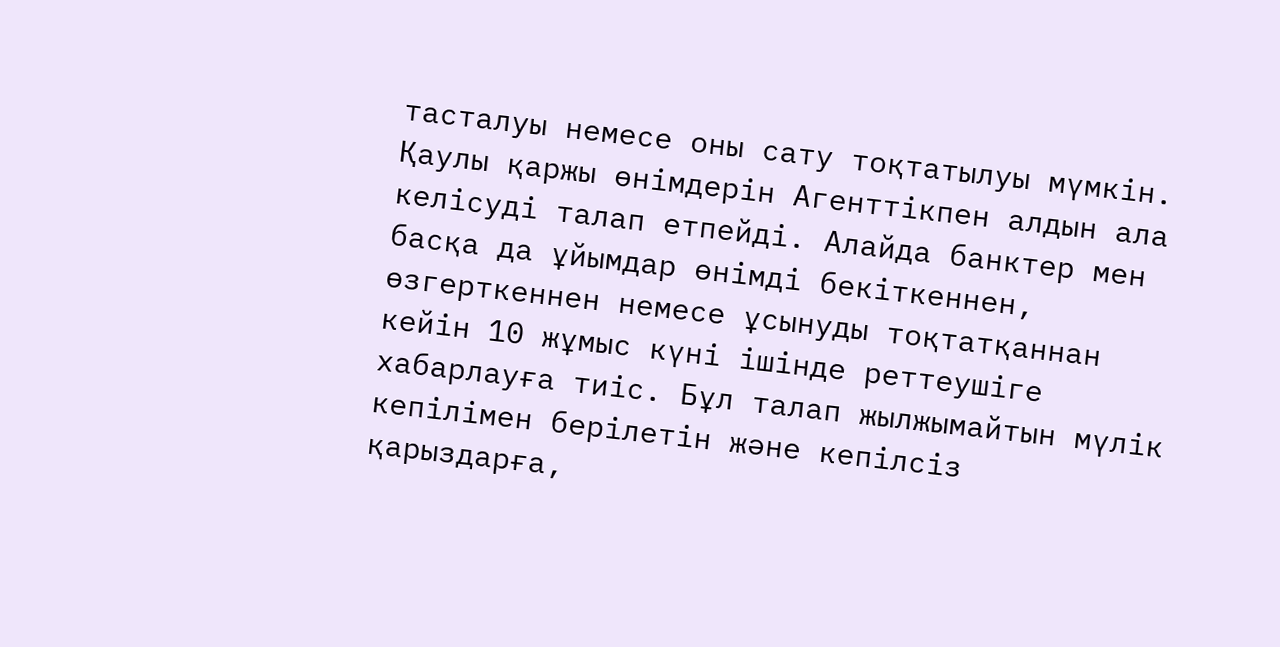тасталуы немесе оны сату тоқтатылуы мүмкін.
Қаулы қаржы өнімдерін Агенттікпен алдын ала келісуді талап етпейді. Алайда банктер мен басқа да ұйымдар өнімді бекіткеннен, өзгерткеннен немесе ұсынуды тоқтатқаннан кейін 10 жұмыс күні ішінде реттеушіге хабарлауға тиіс. Бұл талап жылжымайтын мүлік кепілімен берілетін және кепілсіз қарыздарға,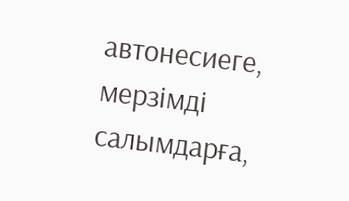автонесиеге, мерзімді салымдарға,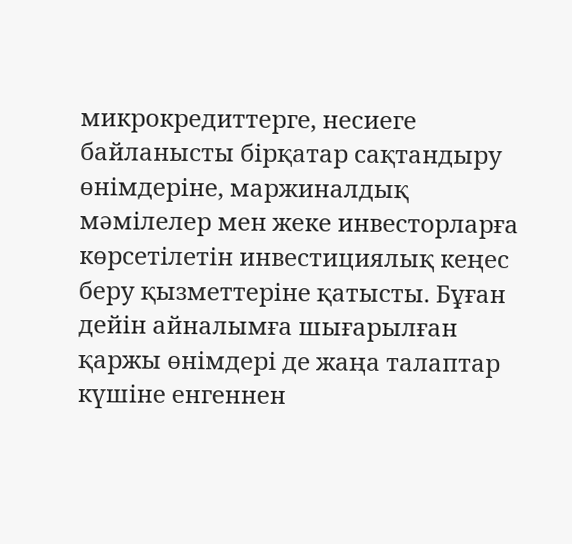микрокредиттерге, несиеге байланысты бірқатар сақтандыру өнімдеріне, маржиналдық мәмілелер мен жеке инвесторларға көрсетілетін инвестициялық кеңес беру қызметтеріне қатысты. Бұған дейін айналымға шығарылған қаржы өнімдері де жаңа талаптар күшіне енгеннен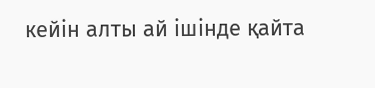кейін алты ай ішінде қайта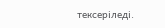тексеріледі.